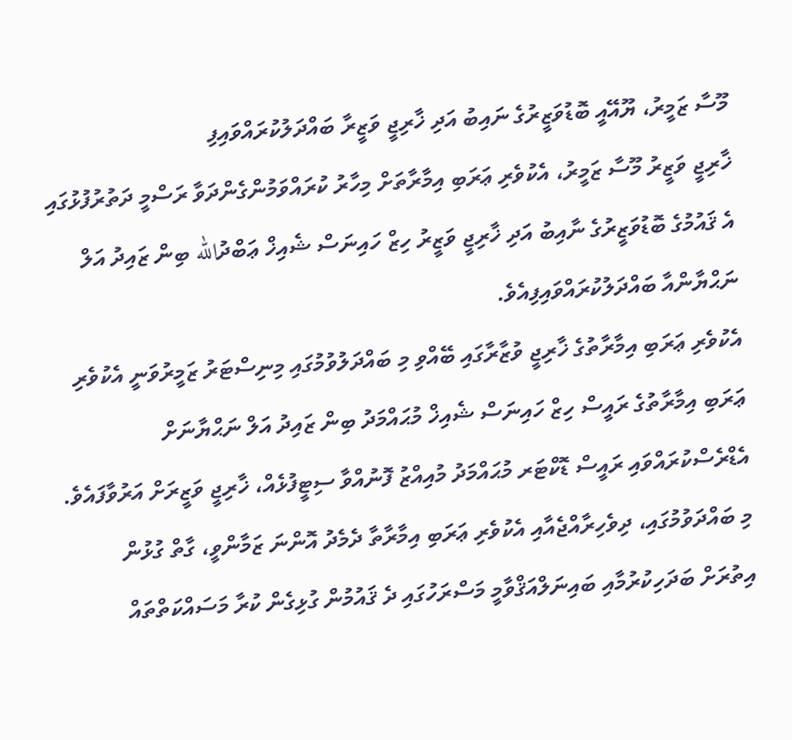މޫސާ ޒަމީރު، ޔޫއޭއީ ބޮޑުވަޒީރުގެ ނައިބު އަދި ޚާރިޖީ ވަޒީރާ ބައްދަލުކުރައްވައިފި
ޚާރިޖީ ވަޒީރު މޫސާ ޒަމީރު، އެކުވެރި ޢަރަބި އިމާރާތަށް މިހާރު ކުރައްވަމުންގެންދަވާ ރަސްމީ ދަތުރުފުޅުގައި އެ ޤައުމުގެ ބޮޑުވަޒީރުގެ ނާއިބު އަދި ޚާރިޖީ ވަޒީރު ހިޒް ހައިނަސް ޝެއިޚް ޢަބްދުالله ބިން ޒައިދު އަލް ނަޙްޔާންއާ ބައްދަލުކުރައްވައިފިއެވެ.
އެކުވެރި ޢަރަބި އިމާރާތުގެ ޚާރިޖީ ވުޒާރާގައި ބޭއްވި މި ބައްދަލުވުމުގައި މިނިސްޓަރު ޒަމީރުވަނީ އެކުވެރި ޢަރަބި އިމާރާތުގެ ރައީސް ހިޒް ހައިނަސް ޝެއިޚް މުޙައްމަދު ބިން ޒައިދު އަލް ނަޙްޔާނަށް އެޑްރެސްކުރައްވައި ރައީސް ޑޮކްޓަރ މުޙައްމަދު މުއިއްޒު ފޮނުއްވާ ސިޓީފުޅެއް، ޚާރިޖީ ވަޒީރަށް އަރުވާފައެވެ.
މި ބައްދަވުމުގައި، ދިވެހިރާއްޖެއާއި އެކުވެރި ޢަރަބި އިމާރާތާ ދެމެދު އޮންނަ ޒަމާންވީ، ގާތް ގުޅުން އިތުރަށް ބަދަހިކުރުމާއި ބައިނަލްއަޤްވާމީ މަސްރަހުގައި ދެ ޤައުމުން ގުޅިގެން ކުރާ މަސައްކަތްތައް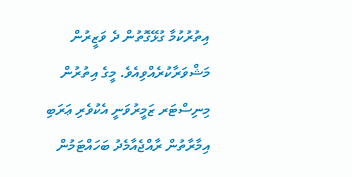އިތުރުކުމާ ގުޅޭގޮތުން ދެ ވަޒީރުން މަޝްވަރާކުރެއްވިއެވެ. މީގެ އިތުރުން މިނިސްޓަރ ޒަމީރުވަނީ އެކުވެރި ޢަރަބި އިމާރާތުން ރާއްޖެއާމެދު ބަހައްޓަމުން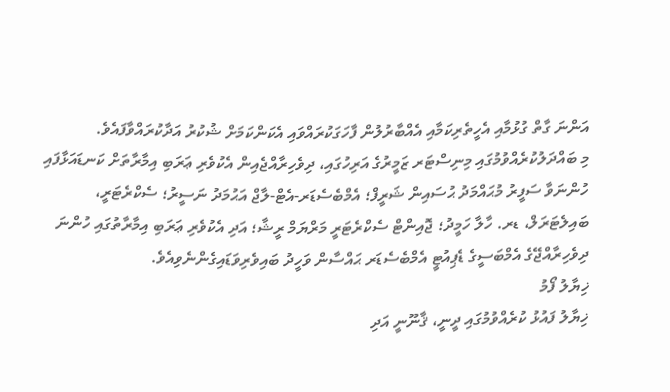އަންނަ ގާތް ގުޅުމާއި އެހީތެރިކަމާއި އެއްބާރުލުން ފާހަގަކުރައްވައި އެކަންކަމަށް ޝުކުރު އަދާކުރައްވާފައެވެ.
މި ބައްދަލުކުރެއްވުމުގައި މިނިސްޓަރ ޒަމީރުގެ އަރިހުގައި، ދިވެހިރާއްޖެއިން އެކުވެރި ޢަރަބި އިމާރާތަށް ކަނޑައަޅާފައި ހުންނަވާ ސަފީރު މުޙައްމަދު ޙުސައިން ޝަރީފް؛ އެމްބެސެޑަރ-އެޓް-ލާޖް އަޙުމަދު ނަސީރު؛ ސެކްރެޓަރީ، ބައިލެޓަރަލް، ޑރ. ހާލާ ހަމީދު؛ ޖޮއިންޓް ސެކްރެޓަރީ މަރްޔަމް ރީޝާ؛ އަދި އެކުވެރި ޢަރަބި އިމާރާތުގައި ހުންނަ ދިވެހިރާއްޖޭގެ އެމްބަސީގެ ޑެޕިއުޓީ އެމްބެސެޑަރ ޙައްސާން ވަހީދު ބައިވެރިވަޑައިގެންނެވިއެވެ.
ޚިޔާލު ފޯމު
ޚިޔާލު ފައުޅު ކުރެއްވުމުގައި ދީނީ، ޤާނޫނީ އަދި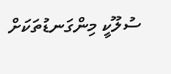ސުލޫކީ މިންގަނޑުތަކަށް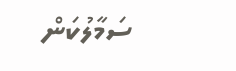ސަމާލުކަން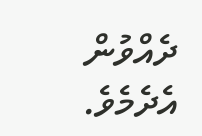ދެއްވުން އެދެމެވެ.